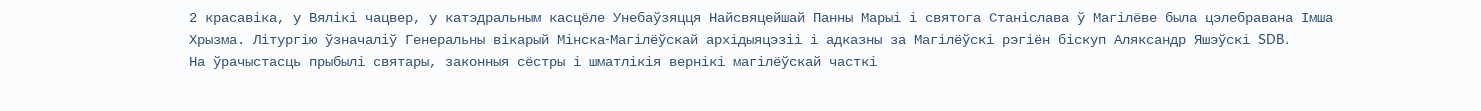2 красавіка, у Вялікі чацвер, у катэдральным касцёле Унебаўзяцця Найсвяцейшай Панны Марыі і святога Станіслава ў Магілёве была цэлебравана Імша Хрызма. Літургію ўзначаліў Генеральны вікарый Мінска‑Магілёўскай архідыяцэзіі і адказны за Магілёўскі рэгіён біскуп Аляксандр Яшэўскі SDB.
На ўрачыстасць прыбылі святары, законныя сёстры і шматлікія вернікі магілёўскай часткі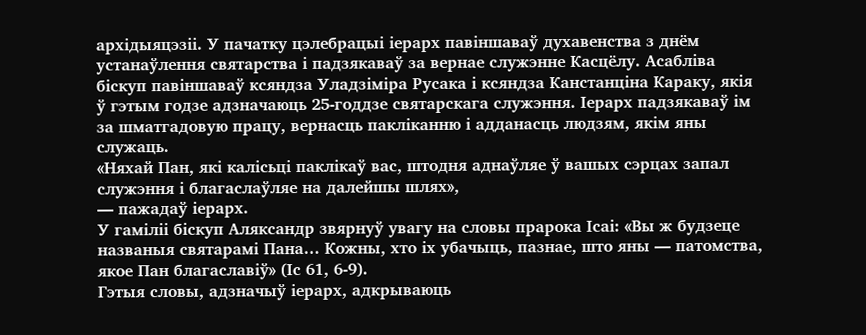архідыяцэзіі. У пачатку цэлебрацыі іерарх павіншаваў духавенства з днём устанаўлення святарства і падзякаваў за вернае служэнне Касцёлу. Асабліва біскуп павіншаваў ксяндза Уладзіміра Русака і ксяндза Канстанціна Караку, якія ў гэтым годзе адзначаюць 25‑годдзе святарскага служэння. Іерарх падзякаваў ім за шматгадовую працу, вернасць пакліканню і адданасць людзям, якім яны служаць.
«Няхай Пан, які калісьці паклікаў вас, штодня аднаўляе ў вашых сэрцах запал служэння і благаслаўляе на далейшы шлях»,
— пажадаў іерарх.
У гаміліі біскуп Аляксандр звярнуў увагу на словы прарока Ісаі: «Вы ж будзеце названыя святарамі Пана… Кожны, хто іх убачыць, пазнае, што яны — патомства, якое Пан благаславіў» (Іс 61, 6-9).
Гэтыя словы, адзначыў іерарх, адкрываюць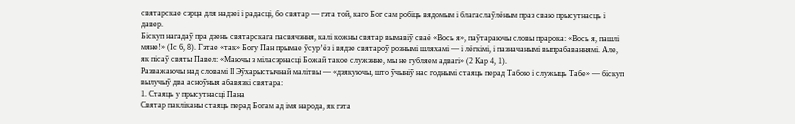святарскае сэрца для надзеі і радасці, бо святар — гэта той, каго Бог сам робіць вядомым і благаслаўлёным праз сваю прысутнасць і давер.
Біскуп нагадаў пра дзень святарскага пасвячэння, калі кожны святар вымавіў сваё «Вось я», паўтараючы словы прарока: «Вось я, пашлі мяне!» (Іс 6, 8). Гэтае «так» Богу Пан прымае ўсур’ёз і вядзе святароў рознымі шляхамі — і лёгкімі, і пазначанымі выпрабаваннямі. Але, як пісаў святы Павел: «Маючы з міласэрнасці Божай такое служэнне, мы не губляем адвагі» (2 Кар 4, 1).
Разважаючы над словамі II Эўхарыстычнай малітвы — «дзякуючы, што ўчыніў нас годнымі стаяць перад Табою і служыць Табе» — біскуп вылучыў два асноўныя абавязкі святара:
1. Стаяць у прысутнасці Пана
Святар пакліканы стаяць перад Богам ад імя народа, як гэта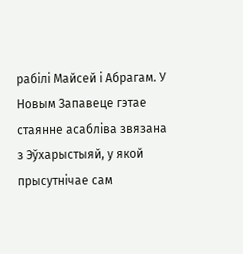рабілі Майсей і Абрагам. У Новым Запавеце гэтае стаянне асабліва звязана з Эўхарыстыяй, у якой прысутнічае сам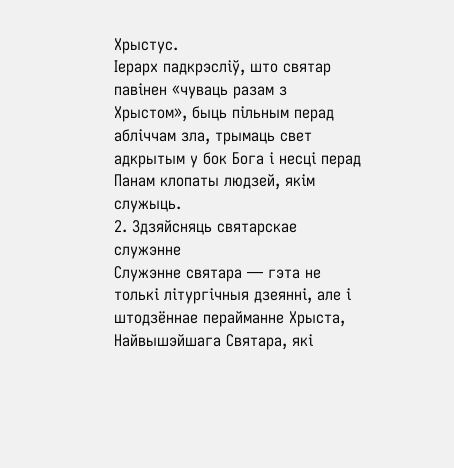Хрыстус.
Іерарх падкрэсліў, што святар павінен «чуваць разам з Хрыстом», быць пільным перад абліччам зла, трымаць свет адкрытым у бок Бога і несці перад Панам клопаты людзей, якім служыць.
2. Здзяйсняць святарскае служэнне
Служэнне святара — гэта не толькі літургічныя дзеянні, але і штодзённае перайманне Хрыста, Найвышэйшага Святара, які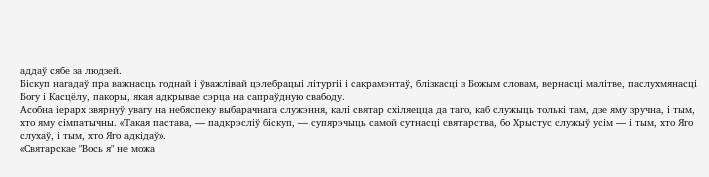аддаў сябе за людзей.
Біскуп нагадаў пра важнасць годнай і ўважлівай цэлебрацыі літургіі і сакрамэнтаў, блізкасці з Божым словам, вернасці малітве, паслухмянасці Богу і Касцёлу, пакоры, якая адкрывае сэрца на сапраўдную свабоду.
Асобна іерарх звярнуў увагу на небяспеку выбарачнага служэння, калі святар схіляецца да таго, каб служыць толькі там, дзе яму зручна, і тым, хто яму сімпатычны. «Такая пастава, — падкрэсліў біскуп, — супярэчыць самой сутнасці святарства, бо Хрыстус служыў усім — і тым, хто Яго слухаў, і тым, хто Яго адкідаў».
«Святарскае "Вось я" не можа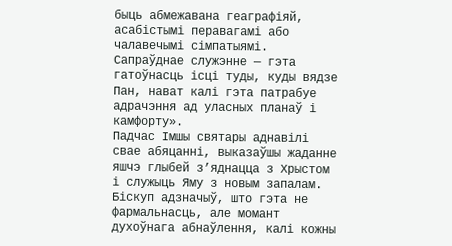быць абмежавана геаграфіяй, асабістымі перавагамі або чалавечымі сімпатыямі. Сапраўднае служэнне — гэта гатоўнасць ісці туды, куды вядзе Пан, нават калі гэта патрабуе адрачэння ад уласных планаў і камфорту».
Падчас Імшы святары аднавілі свае абяцанні, выказаўшы жаданне яшчэ глыбей з’яднацца з Хрыстом і служыць Яму з новым запалам. Біскуп адзначыў, што гэта не фармальнасць, але момант духоўнага абнаўлення, калі кожны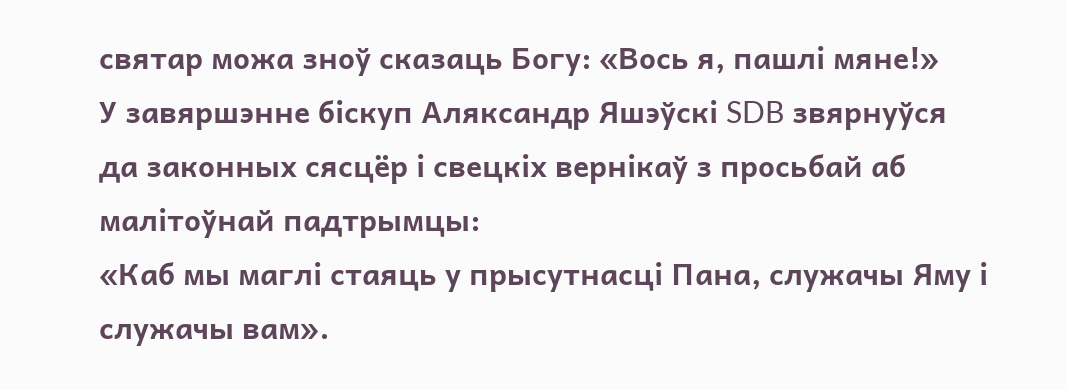святар можа зноў сказаць Богу: «Вось я, пашлі мяне!»
У завяршэнне біскуп Аляксандр Яшэўскі SDB звярнуўся да законных сясцёр і свецкіх вернікаў з просьбай аб малітоўнай падтрымцы:
«Каб мы маглі стаяць у прысутнасці Пана, служачы Яму і служачы вам».